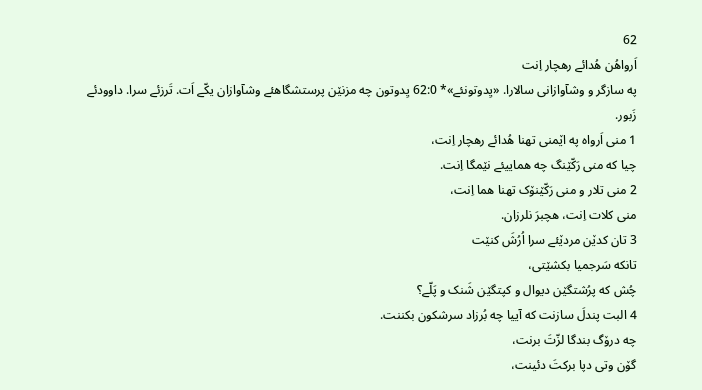62
اَرواهُن هُدائے رهچار اِنت
په سازگر و وشآوازانی سالارا. «یِدوتونئے»* 62:0 یِدوتون چه مزنێن پرستشگاهئے وشآوازان یکّے اَت. تَرزئے سرا. داوودئے زَبور.
1 منی اَرواه په اێمنی تهنا هُدائے رهچار اِنت،
چیا که منی رَکّێنگ چه هماییئے نێمگا اِنت.
2 منی تلار و منی رَکّێنۆک تهنا هما اِنت،
منی کلات اِنت، هچبرَ نلرزان.
3 تان کدێن مردێئے سرا اُرُشَ کنێت
تانکه سَرجمیا بکشێتی،
چُش که پرُشتگێن دیوال و کپتگێن شَنک و پَلّے؟
4 البت پندلَ سازنت که آییا چه بُرزاد سرشکون بکننت.
چه درۆگ بندگا لزّتَ برنت،
گۆن وتی دپا برکتَ دئینت،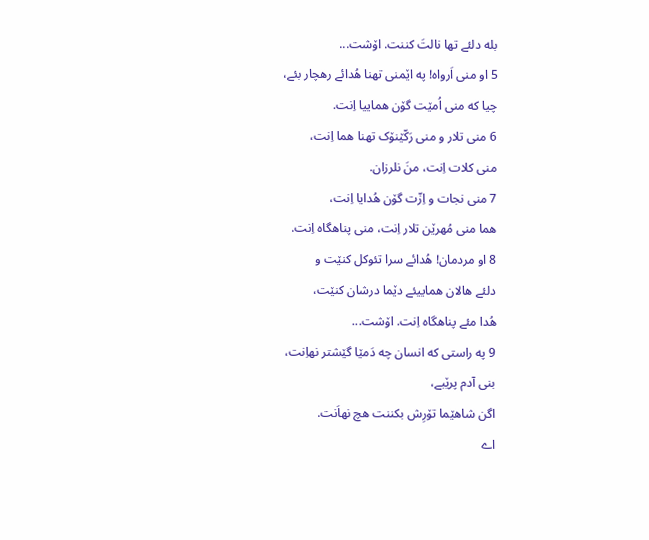بله دلئے تها نالتَ کننت. اۆشت...
5 او منی اَرواه! په اێمنی تهنا هُدائے رهچار بئے،
چیا که منی اُمێت گۆن هماییا اِنت.
6 منی تلار و منی رَکّێنۆک تهنا هما اِنت،
منی کلات اِنت، منَ نلرزان.
7 منی نجات و اِزّت گۆن هُدایا اِنت،
هما منی مُهرێن تلار اِنت، منی پناهگاه اِنت.
8 او مردمان! هُدائے سرا تئوکل کنێت و
دلئے هالان هماییئے دێما درشان کنێت،
هُدا مئے پناهگاه اِنت. اۆشت...
9 په راستی که انسان چه دَمێا گێشتر نهاِنت،
بنی آدم پرێبے،
اگن شاهێما تۆرِش بکننت هچ نهاَنت.
اے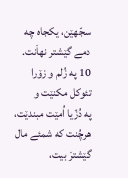سجّهێن، یکجاه چه دمے گێشتر نهاَنت.
10 په زُلم و زۆرا تئوکل مکنێت و
په دُزّیا اُمێت مبندێت،
هرچُنت که شمئے مال گێشترَ بیت،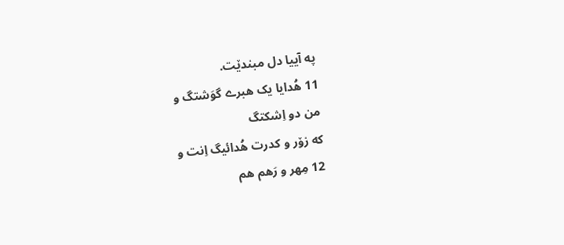په آییا دل مبندێت.
11 هُدایا یک هبرے گوَشتگ و
من دو اِشکتگ
که زۆر و کدرت هُدائیگ اِنت و
12 مِهر و رَهم هم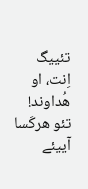تئییگ اِنت، او هُداوند!
تئو هرکَسا آییئے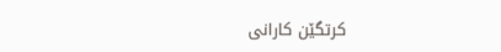کرتگێن کارانی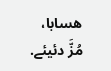هسابا، مُزَّ دئیئے.